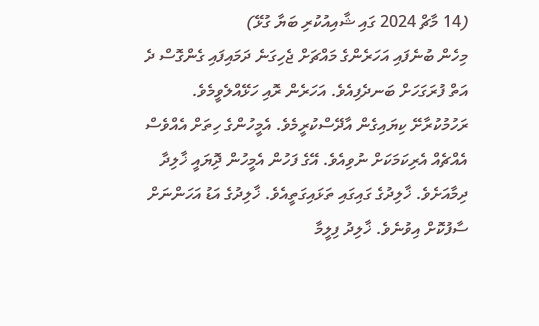(14 މާޗް 2024 ގައި ޝާއިއުކުރި ބަޔާ ގުޅޭ)
މިހެން ބުނެފައި އަހަރެންގެ މައްޗަށް ޖެހިގަނެ ދަމައިފައި ގެންގޮސް ދެ އަތް ފުރަގަހަށް ބަނދެފިއެވެ. އަހަރެން ރޮއި ހަޅޭއްލެވީމެވެ. ރަހުމުކުރާށޭ ކިޔައިގެން އާދޭސްކުރީމެވެ. އެމީހުންގެ ހިތަށް އެއްވެސް އެއްޗެއް އެރިކަމަކަށް ނުވިއެވެ. އޭގެ ފަހުން އެމީހުން ދިޮޔައީ ޚާލިދާ ދިމާއަށެވެ. ޚާލިދުގެ ގައިގައި ތަޅައިގަތީއެވެ. ޚާލިދުގެ އަޑު އަހަންނަށް ސާފުކޮށް އިވުނެވެ. ޚާލިދު ފިލީމާ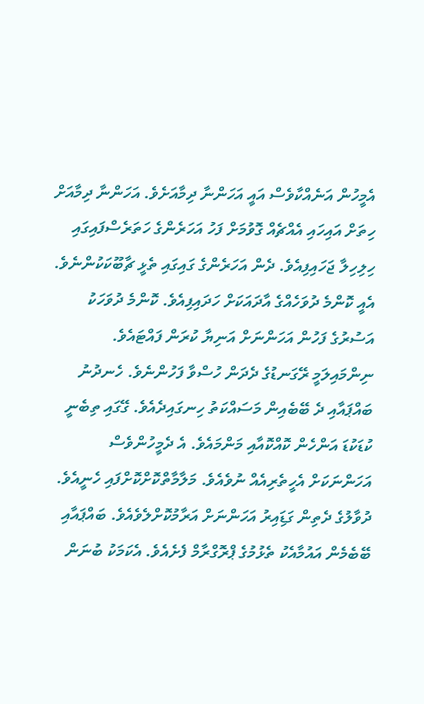އެމީހުން އަނެއްކާވެސް އައީ އަހަންނާ ދިމާއަށެވެ. އަހަންނާ ދިމާއަށް ހިތަށް އައިހައި އެއްޗެއް ގޮވުމަށް ފަހު އަހަރެންގެ ހަތަރެސްފައިގައި ހިލިހިލާ ޖަހައިފިއެވެ. ދެން އަހަރެންގެ ގައިގައި ތެޅީ ޗާބޫކަކުންނެވެ. އެއީ ކޮންމެ ދުވަހެއްގެ އާދައަކަށް ހަދައިފިއެވެ. ކޮންމެ ދުވަހަކު އަސުރުގެ ފަހުން އަހަންނަށް އަނިޔާ ކުރަން ފައްޓައެވެ. ނިންމައިލަމީ ރޭގަނޑުގެ ދެދަން ހުސްވާ ފަހުންނެވެ. ހެނދުނު ބައްޕައާއި ދެ ބޭބެއިން މަސައްކަތު ހިނގައިދެއެވެ. ގޭގައި ތިބެނީ ކުޑަކުޑަ އަންހެން ކޮއްކޮއާއި މަންމައެވެ. އެ ދެމީހުންވެސް އަހަންނަކަށް އެހީތެރިއެއް ނުވެއެވެ. މަލާމާތްކޮށްކޮށްފައި ހެނީއެވެ. ދުވާލުގެ ދެތިން ގަޑަިއިރު އަހަންނަށް އަރާމުކޮށްލެވެއެވެ. ބައްޕައާއި ބޭބެމެން އައުމާއެކު ތެޅުމުގެ ޕްރޮގްރާމް ފެށެއެވެ. އެކަމަކު ބުނަން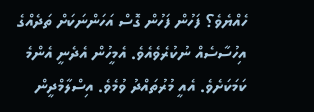ހެއްޔެވެ؟ ފަހުން ފަހުން ގޮސް އަހަންނަކަށް ތަދެއްގެ އިހުސާސެއް ނުކުރެވެއެވެ. އެމީހުން އެދެނީ އެންމެ ކަމަކަށެވެ. އެއީ މުރުތައްދު ވުމެވެ. އިސްލާމްދީން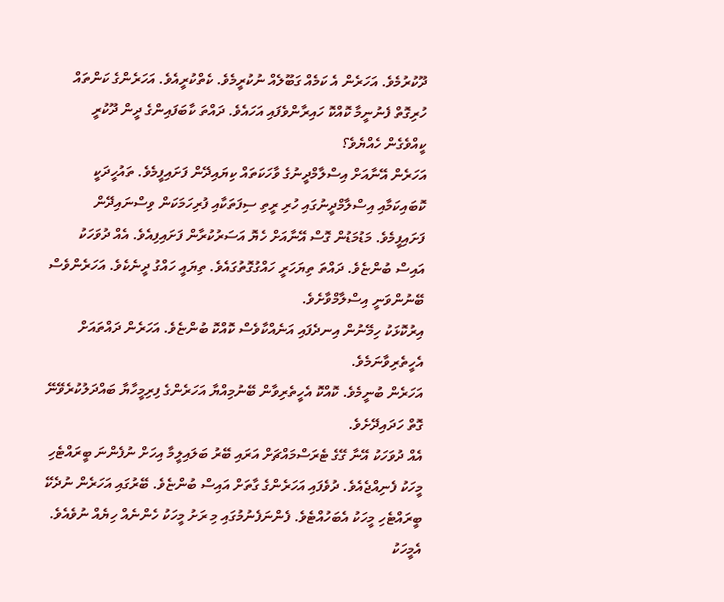ދޫކުރުމެވެ. އަހަރެން އެ ކަމެއް ގަބޫލެއް ނުކުރީމެވެ. ކެތްކުރީއެވެ. އަހަރެންގެ ކަންތައް ހުރިގޮތް ފެނުނީމާ ކޮއްކޮ ހައިރާންވެފައި އަހައެވެ. ދައްތަ ކާބަފައިންގެ ދީން ދޫކުރީ ކީއްވެގެން ހެއްޔެވެ؟
އަހަރެން އޭނާއަށް އިސްލާމްދީނުގެ ވާހަކަތައް ކިޔައިދޭން ފަށައިފީމެވެ. ތައުހީދަކީ ކޮބައިކަމާއި އިސްލާމްދީނުގައި ހުރި ރީތި ސިފަތަކާއި ފުރިހަމަކަން ވިސްނައިދޭން ފަށައިފީމެވެ. މަޑުމަޑުން ގޮސް އޭނާއަށް ހެޔޮ އަސަރުކުރާން ފަށައިފިއެވެ. އެއް ދުވަހަކު އައިސް ބުންޏެވެ. ދައްތަ ތިޔަހަރީ ހައްގުގޮތުގައެވެ. ތިޔައީ ހައްގު ދީނެކެވެ. އަހަރެންވެސް ބޭނުންވަނީ އިސްލާމްވާށެވެ.
އިރުކޮޅަކު ހިމޭނުން އިނދެފައި އަނެއްކާވެސް ކޮއްކޮ ބުންޏެވެ. އަހަރެން ދައްތައަށް އެހީތެރިވާނަމެވެ.
އަހަރެން ބުނީމެވެ. ކޮއްކޮ އެހީތެރިވާން ބޭނުމިއްޔާ އަހަރެންގެ ފިރިމީހާޔާ ބައްދަލުކުރެވޭނޭ ގޮތް ހަދައިދޭށެވެ.
އެއް ދުވަހަކު އޭނާ ގޭގެ ޓެރަސްމައްޗަށް އަރައި ބޭރު ބަލައިލީމާ އިހަށް ނުފެންނަ ބީރައްޓެހި މީހަކު ފެނިއްޖެއެވެ. ދުވެފައި އަހަރެންގެ ގާތަށް އައިސް ބުންޏެވެ. ބޭރުގައި އަހަރެން ނުދެކޭ ބީރައްޓެހި މީހަކު އެބަހުއްޓެވެ. ފެންނަފެނުމުގައި މި ރަށު މީހަކު ހެންނެއް ހިޔެއް ނުވެއެވެ. އެމީހަކު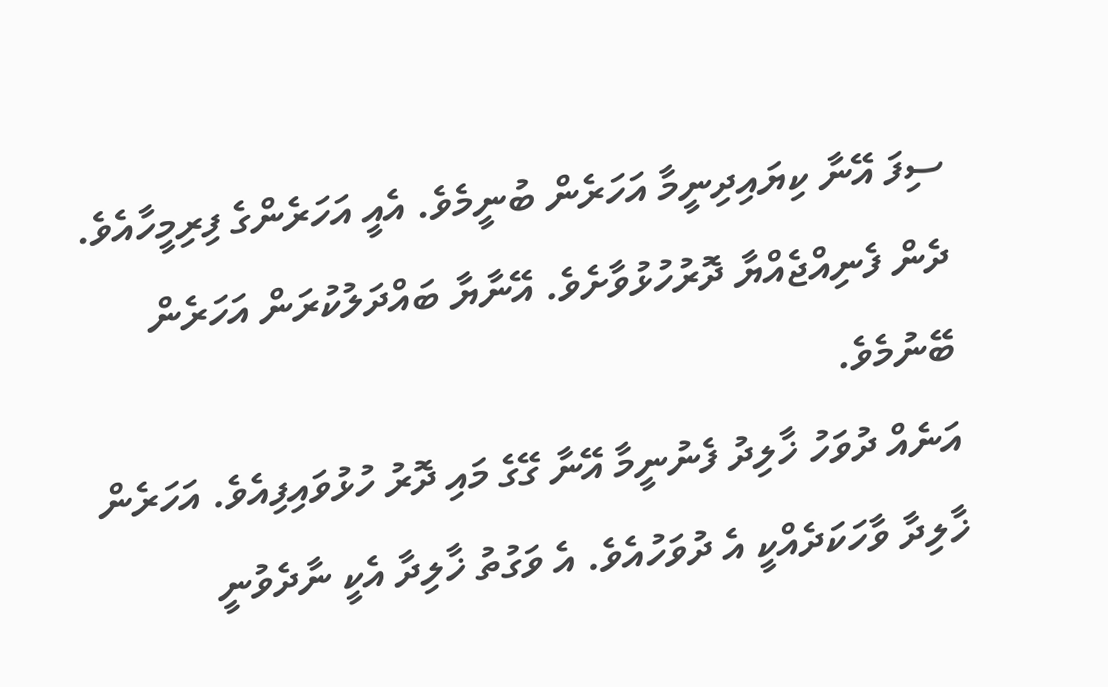ސިފަ އޭނާ ކިޔައިދިނީމާ އަހަރެން ބުނީމެވެ. އެއީ އަހަރެންގެ ފިރިމީހާއެވެ. ދެން ފެނިއްޖެއްޔާ ދޮރުހުޅުވާށެވެ. އޭނާޔާ ބައްދަލުކުރަން އަހަރެން ބޭނުމެވެ.
އަނެއް ދުވަހު ޚާލިދު ފެނުނީމާ އޭނާ ގޭގެ މައި ދޮރު ހުޅުވައިފިއެވެ. އަހަރެން ޚާލިދާ ވާހަކަދެއްކީ އެ ދުވަހުއެވެ. އެ ވަގުތު ޚާލިދާ އެކީ ނާދެވުނީ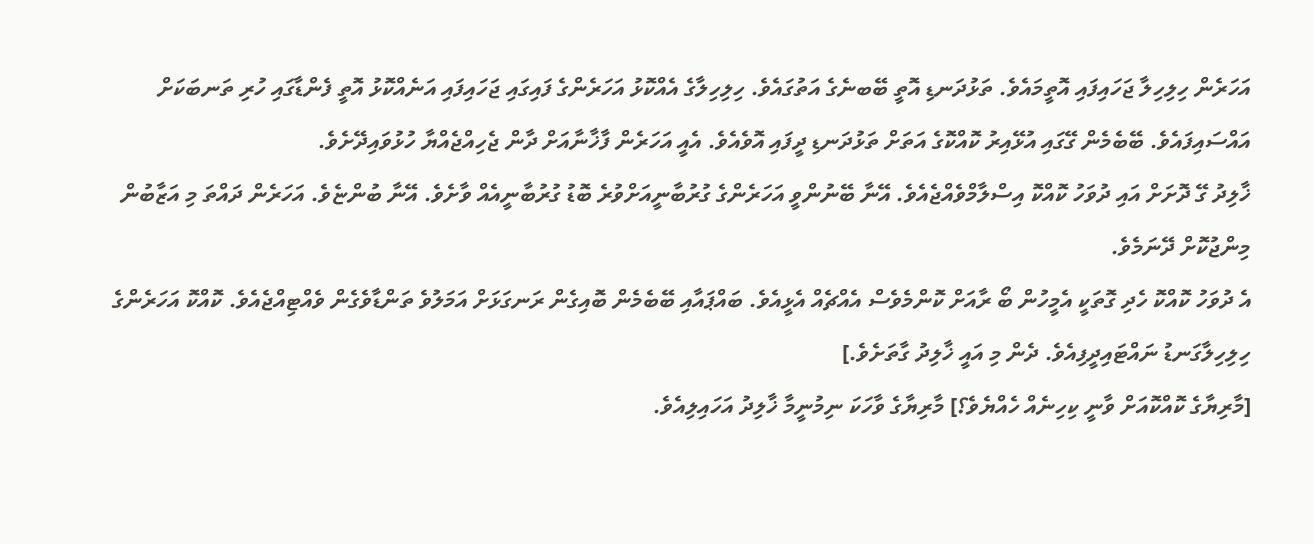އަހަރެން ހިލިހިލާ ޖަހައިފައި އޮތީމައެވެ. ތަޅުދަނޑި އޮތީ ބޭބނެގެ އަތުގައެވެ. ހިލިހިލާގެ އެއްކޮޅު އަހަރެންގެ ފައިގައި ޖަހައިފައި އަނެއްކޮޅު އޮތީ ފެންޑާގައި ހުރި ތަނބަކަށް އައްސައިފައެވެ. ބޭބެމެން ގޭގައި އުޅޭއިރު ކޮއްކޮގެ އަތަށް ތަޅުދަނޑި ދީފައި އޮވެއެވެ. އެއީ އަހަރެން ފާޚާނާއަށް ދާން ޖެހިއްޖެއްޔާ ހުޅުވައިދޭށެވެ.
ޚާލިދު ގޭ ދޮށަށް އައި ދުވަހު ކޮއްކޮ އިސްލާމްވެއްޖެއެވެ. އޭނާ ބޭނުންވީ އަހަރެންގެ ގުރުބާނީއަށްވުރެ ބޮޑު ގުރުބާނީއެއް ވާށެވެ. އޭނާ ބުންޏެވެ. އަހަރެން ދައްތަ މި އަޒާބުން މިންޖުކޮށް ދޭނަމެވެ.
އެ ދުވަހު ކޮއްކޮ ހެދި ގޮތަކީ އެމީހުން ބޯ ރާއަށް ކޮންމެވެސް އެއްޗެއް އެޅީއެވެ. ބައްޕައާއި ބޭބެމެން ބޮއިގެން ރަނގަޅަށް އަމަލުވެ ތަންޑާވެގެން ވެއްޓިއްޖެއެވެ. ކޮއްކޮ އަހަރެންގެ ހިލިހިލާގަނޑު ނައްޓައިދީފިއެވެ. ދެން މި އައީ ޚާލިދު ގާތަށެވެ.]
[މާރިޔާގެ ކޮއްކޮއަށް ވާނީ ކިހިނެއް ހެއްޔެވެ؟] މާރިޔާގެ ވާހަކަ ނިމުނީމާ ޚާލިދު އަހައިލިއެވެ.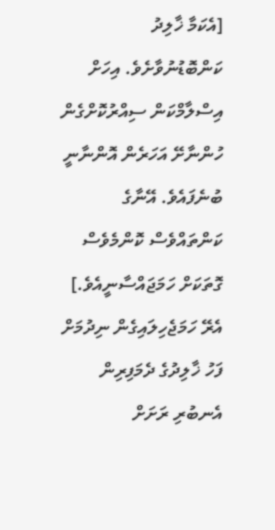[އެކަމާ ޚާލިދު ކަންބޮޑުނުވާށެވެ. އިހަށް އިސްލާމްކަން ސިއްރުކޮށްގެން ހުންނާށޭ އަހަރެން އޮންނާނީ ބުނެފައެވެ. އޭނާގެ ކަންތައްވެސް ކޮންމެވެސް ގޮތަކަށް ހަމަޖައްސާނީއެވެ.]
އެރޭ ހަމަޖެހިލައިގެން ނިދުމަށް ފަހު ޚާލިދުގެ ދެމަފިރިން އެނބުރި ރަށަށް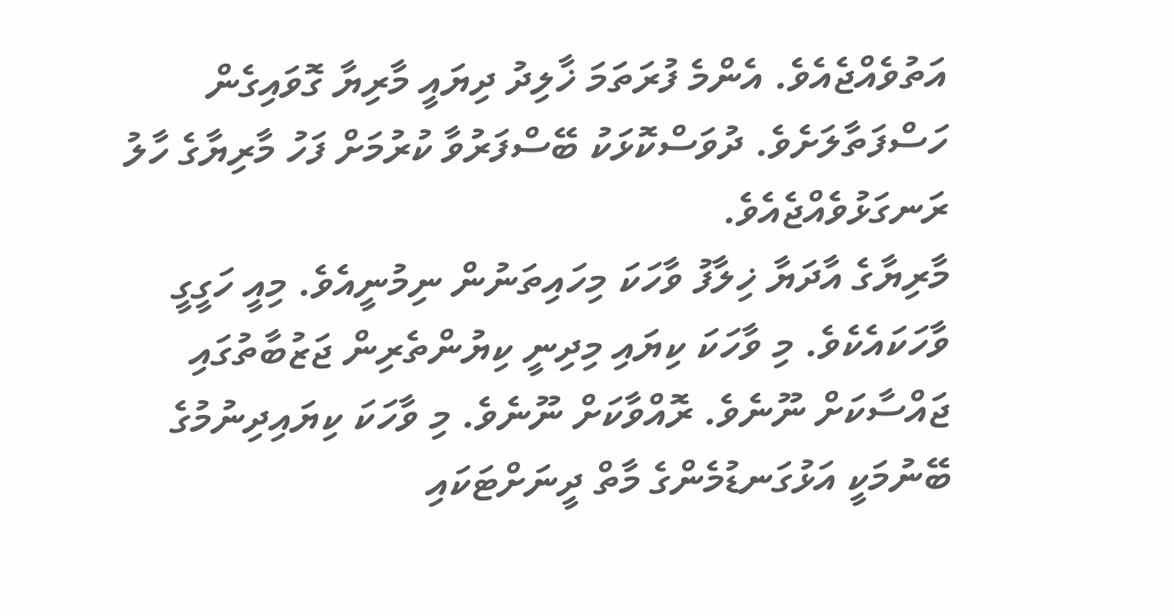އަތުވެއްޖެއެވެ. އެންމެ ފުރަތަމަ ޚާލިދު ދިޔައީ މާރިޔާ ގޮވައިގެން ހަސްފަތާލަށެވެ. ދުވަސްކޮޅަކު ބޭސްފަރުވާ ކުރުމަށް ފަހު މާރިޔާގެ ހާލު ރަނގަޅުވެއްޖެއެވެ.
މާރިޔާގެ އާދަޔާ ޚިލާފު ވާހަކަ މިހައިތަނުން ނިމުނީއެވެ. މިއީ ހަގީގީ ވާހަކައެކެވެ. މި ވާހަކަ ކިޔައި މިދިނީ ކިޔުންތެރިން ޖަޒުބާތުގައި ޖައްސާކަށް ނޫނެވެ. ރޮއްވާކަށް ނޫނެވެ. މި ވާހަކަ ކިޔައިދިނުމުގެ ބޭނުމަކީ އަޅުގަނޑުމެންގެ މާތް ދީނަށްޓަކައި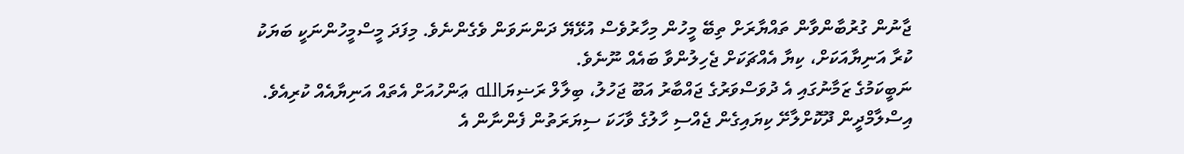ޖާނުން ގުރުބާންވާން ތައްޔާރަށް ތިބޭ މީހުން މިހާރުވެސް އުޅޭޔޭ ދަންނަވަން ވެގެންނެވެ. މިފަދަ މީސްމީހުންނަކީ ބަޔަކު ކުރާ އަނިޔާއަކަށް، ކިޔާ އެއްޗަކަށް ޖެހިލުންވާ ބައެއް ނޫނެވެ.
ނަބީކަމުގެ ޒަމާނުގައި އެ ދުވަސްވަރުގެ ޖައްބާރު އަބޫ ޖަހުލު، ބިލާލް ރަޟިޔަالله ޢަންހުއަށް އެތައް އަނިޔާއެއް ކުރިއެވެ. އިސްލާމްދީން ދޫކޮށްލާށޭ ކިޔައިގެން ޖެއްސި ހާލުގެ ވާހަކަ ސިޔަރަތުން ފެންނާން އެ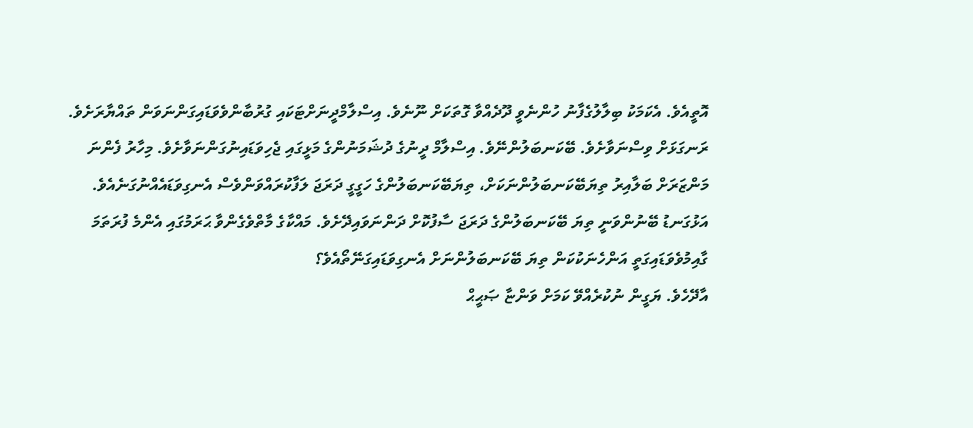އޮތީއެވެ. އެކަމަކު ބިލާލުގެފާނު ހުންނެވީ ދޫދެއްވާ ގޮތަކަށް ނޫނެވެ. އިސްލާމްދީނަށްޓަކައި ގުރުބާންވެވަޑައިގަންނަވަން ތައްޔާރަށެވެ.
ރަނގަޅަށް ވިސްނަވާށެވެ. ބޭކަނބަލުންނޭވެ. އިސްލާމް ދީނުގެ ދުޝަމަނުންގެ މަޅީގައި ޖެހިވަޑައިނުގަންނަވާށެވެ. މިހާރު ފެންނަ މަންޒަރަށް ބަލާއިރު ތިޔަބޭކަނބަލުންނަކަށް، ތިޔަބޭކަނބަލުންގެ ހަގީގީ ދަރަޖަ ލަފާކުރައްވަންވެސް އެނގިވަޑައެއްނުގަނެއެވެ. އަޅުގަނޑު ބޭނުންވަނީ ތިޔަ ބޭކަނބަލުންގެ ދަރަޖަ ސާފުކޮށް ދަންނަވައިދޭށެވެ. މައްކާގެ މާތްވެގެންވާ ޙަރަމުގައި އެންމެ ފުރަތަމަ ގާއިމުވެވަޑައިގަތީ އަންހެނަކުކަން ތިޔަ ބޭކަނބަލުންނަށް އެނގިވަޑައިގަނޭތޯއެވެ؟
އާދޭހެވެ. ޔަގީން ނުކުރެއްވޭ ކަމަށް ވަންޏާ ޞަޙީޙް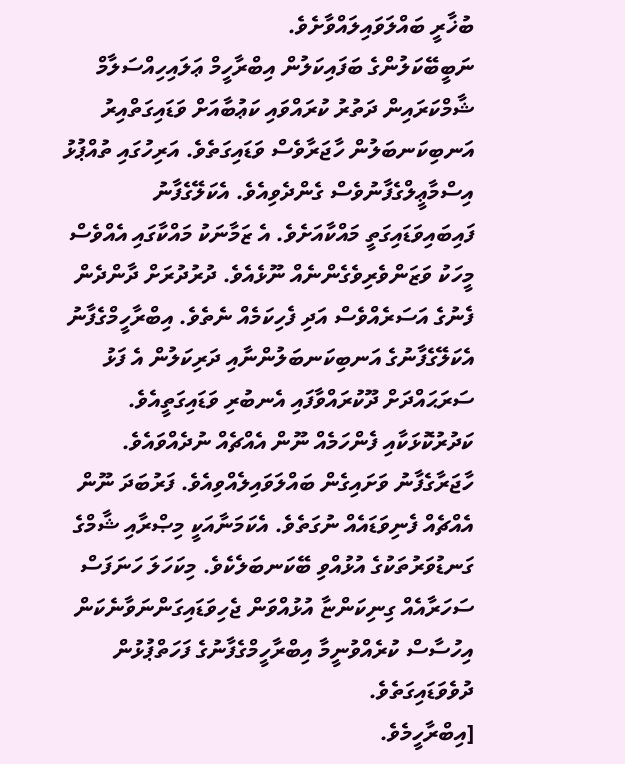ބުޚާރީ ބައްލަވައިލައްވާށެވެ.
ނަބީބޭކަލުންގެ ބަފައިކަލުން އިބްރާހީމް ޢަލައިހިއްސަލާމް ޝާމްކަރައިން ދަތުރު ކުރައްވައި ކަޢުބާއަށް ވަޑައިގަތްއިރު އަނބިކަނބަލުން ހާޖަރާވެސް ވަޑައިގަތެވެ. އަރިހުގައި ތުއްޕުޅު އިސްމާޢީލްގެފާނުވެސް ގެންދެވިއެވެ. އެކަލޭގެފާނު ފައިބައިވަޑައިގަތީ މައްކާއަށެވެ. އެ ޒަމާނަކު މައްކާގައި އެއްވެސް މީހަކު ވަޒަންވެރިވެގެންނެއް ނޫޅެއެވެ. ދުރުދުރަށް ދާންދެން ފެނުގެ އަސަރެއްވެސް އަދި ފެހިކަމެއް ނެތެވެ. އިބްރާހީމްގެފާނު އެކަލޭގެފާނުގެ އަނބިކަނބަލުންނާއި ދަރިކަލުން އެ ފަޅު ސަރަޙައްދަށް ދޫކުރައްވާފައި އެނބުރި ވަޑައިގަތީއެވެ. ކަދުރުކޮޅަކާއި ފެންހަމެއް ނޫން އެއްޗެއް ނުދެއްވައެވެ. ހާޖަރާގެފާނު ވަށައިގެން ބައްލަވައިލެއްވިއެވެ. ފަރުބަދަ ނޫން އެއްޗެއް ފެނިވަޑައެއް ނުގަތެވެ. އެކަމަނާއަކީ މިޞްރާއި ޝާމްގެ ގަނޑުވަރުތަކުގެ އުޅުއްވި ބޭކަނބަލެކެވެ. މިކަހަލަ ހަނަފަސް ސަހަރާއެއް ގިނިކަންޏާ އުޅުއްވަން ޖެހިވަޑައިގަންނަވާނެކަން އިހުސާސް ކުރެއްވުނީމާ އިބްރާހީމްގެފާނުގެ ފަހަތްޕުޅުން ދުވެވަޑައިގަތެވެ.
[އިބްރާހީމެވެ.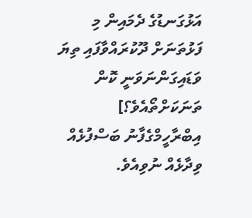އަޅުގަނޑުގެ ދެމައިން މި ފަޅުތަނަށް ދޫކުރައްވާފައި ތިޔަ ވަޑައިގަންނަވަނީ ކޮން ތަނަކަށްތޯއެވެ؟]
އިބްރާހީމްގެފާނު ބަސްފުޅެއް ވިދާޅެއް ނުވިއެވެ.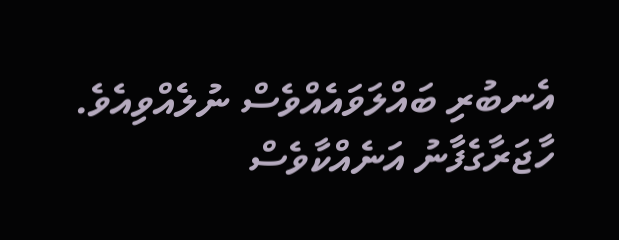އެނބުރި ބައްލަވައެއްވެސް ނުލެއްވިއެވެ.
ހާޖަރާގެފާނު އަނެއްކާވެސް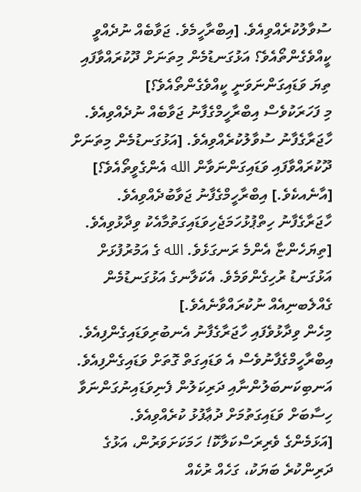ސުވާލުކުރެއްވިއެވެ. [އިބްރާހީމެވެ. ޖަވާބެއް ނުދެއްވީ ކީއްވެގެންތޯއެވެ؟ އަޅުގަނޑުމެން މިތަނަށް ދޫކުރައްވާފައި ތިޔަ ވަޑައިގަންނަވަނީ ކީއްވެގެންތޯއެވެ؟]
މި ފަހަރަކުވެސް އިބްރާހީމްގެފާނު ޖަވާބެއް ނުދެއްވިއެވެ.
ހާޖަރާގެފާނު ސުވާލުކުރެއްވިއެވެ. [އަޅުގަނޑުމެން މިތަނަށް ދޫކުރައްވާފައި ވަޑައިގަންނަވާން الله އެންގެވީތޯއެވެ؟]
[އާނެއކެވެ.] އިބްރާހީމްގެފާނު ޖަވާބުދެއްވިއެވެ.
ހާޖަރާގެފާނު ހިތްޕުޅުހަމަޖެހިވަޑައިގަތުމާއެކު ވިދާޅުވިއެވެ. [ތިޔަހެންޏާ އެންމެ ރަނގަޅެވެ. الله ގެ އަމުރުފުޅަށް އަޅުގަނޑު ރުހިގެންވަމެވެ. އެކަލާނގެ އަޅުގަނޑުމެން ގެއްލެބނިއެއް ނުކުރައްވާނެއެވެ.]
މިހެން ވިދާޅުވެފައި ހާޖަރާގެފާނު އެނބުރިވަޑައިގެންފިއެވެ. އިބްރާހީމްގެފާނުވެސް އެ ވަޑައިގަތް ގޮތަށް ވަޑައިގެންފިއެވެ. އަނބިކަނބަލުންނާއި ދަރިކަލުން ފެނިވަޑައިނުގަންނަވާ ހިސާބަށް ވަޑައިގަތުމަށް ދުޢާފުޅު ކުރެއްވިއެވެ.
[އަޅަމެންގެ ވެރިރަސްކަލާކޮ! ހަމަކަށަވަރުން، އަޅުގެ ދަރިންކުރެ ބަޔަކު، ގަހެއް ރުކެއް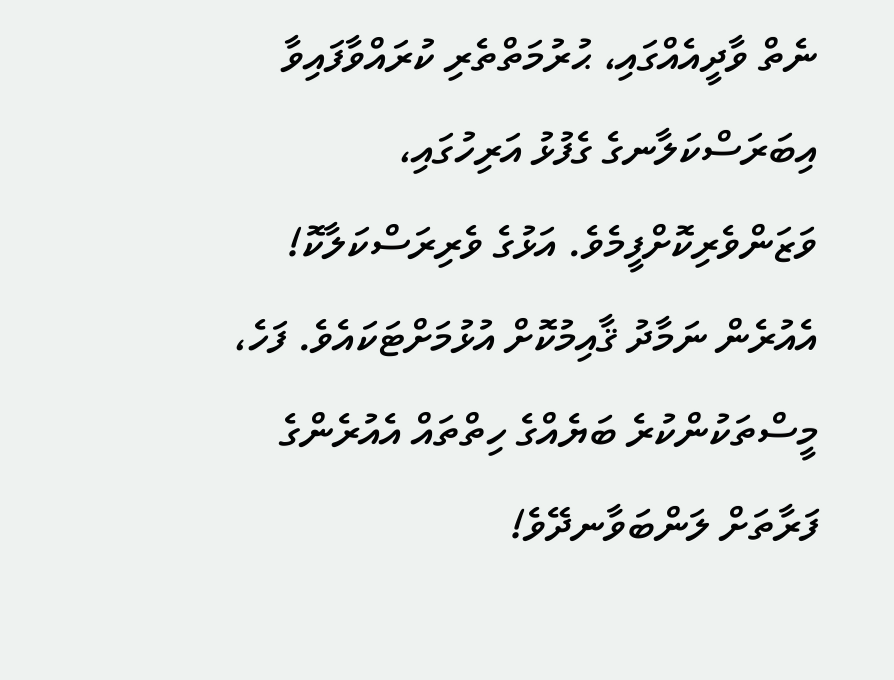ނެތް ވާދީއެއްގައި، ޙުރުމަތްތެރި ކުރައްވާފައިވާ އިބަރަސްކަލާނގެ ގެފުޅު އަރިހުގައި، ވަޒަންވެރިކޮށްފީމެވެ. އަޅުގެ ވެރިރަސްކަލާކޮ! އެއުރެން ނަމާދު ޤާއިމުކޮށް އުޅުމަށްޓަކައެވެ. ފަހެ، މީސްތަކުންކުރެ ބަޔެއްގެ ހިތްތައް އެއުރެންގެ ފަރާތަށް ލަންބަވާނދޭވެ!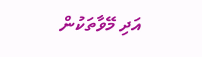އަދި މޭވާތަކުން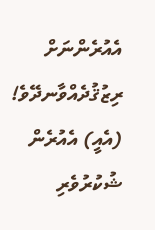އެއުރެންނަށް ރިޒުޤުދެއްވާނދޭވެ! (އެއީ) އެއުރެން ޝުކުރުވެރި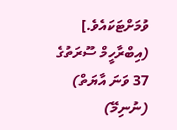ވުމަށްޓަކައެވެ.] (އިބްރާހީމް ސޫރަތުގެ 37 ވަނަ އާޔަތް)
(ނުނިމޭ)